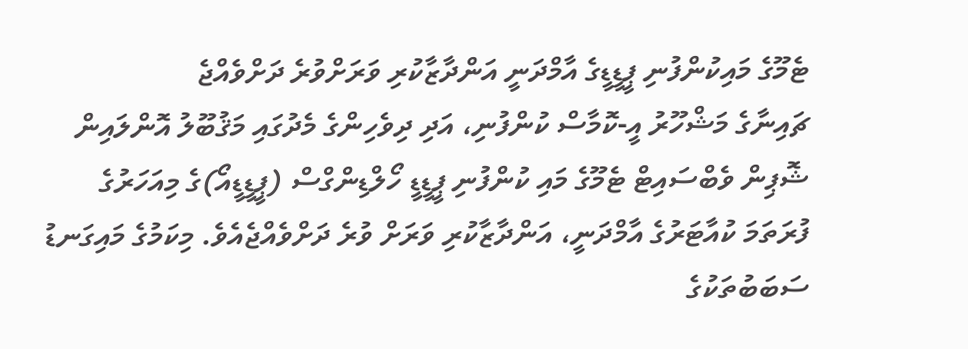ޓެމޫގެ މައިކުންފުނި ޕީޑީޑީގެ އާމްދަނީ އަންދާޒާކުރި ވަރަށްވުރެ ދަށްވެއްޖެ
ޗައިނާގެ މަޝްހޫރު އީ-ކޮމާސް ކުންފުނި، އަދި ދިވެހިންގެ މެދުގައި މަޤުބޫލު އޮންލައިން ޝޮޕިން ވެބްސައިޓް ޓެމޫގެ މައި ކުންފުނި ޕީޑީޑީ ހޯލްޑިންގްސް (ޕީޑީޑީއޯ)ގެ މިއަހަރުގެ ފުރަތަމަ ކުއާޓަރުގެ އާމްދަނީ، އަންދާޒާކުރި ވަރަށް ވުރެ ދަށްވެއްޖެއެވެ. މިކަމުގެ މައިގަނޑު ސަބަބުތަކުގެ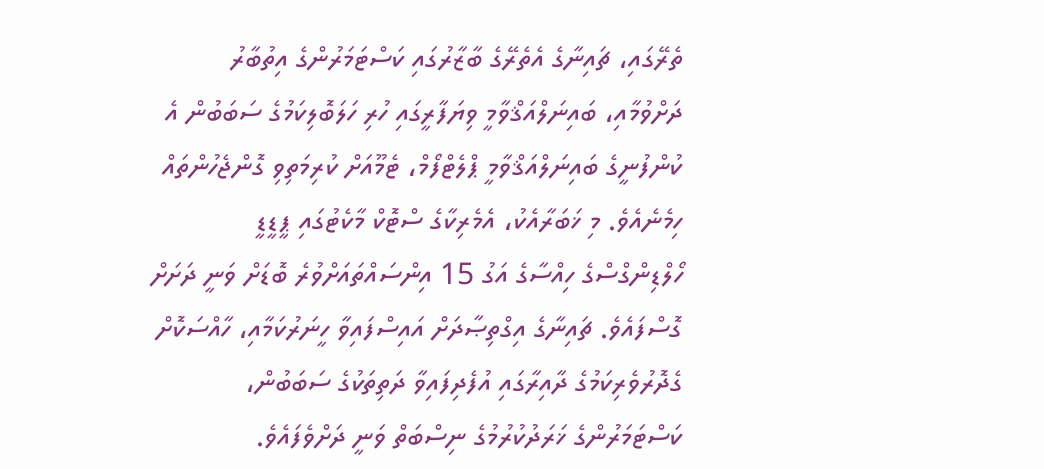ތެރޭގައި، ޗައިނާގެ އެތެރޭގެ ބާޒާރުގައި ކަސްޓަމަރުންގެ އިތުބާރު ދަށްވުމާއި، ބައިނަލްއަޤްވާމީ ވިޔަފާރީގައި ހުރި ހަލަބޮލިކަމުގެ ސަބަބުން އެ ކުންފުނީގެ ބައިނަލްއަޤްވާމީ ޕްލެޓްފޯމް، ޓެމޫއަށް ކުރިމަތިވި ގޮންޖެހުންތައް ހިމެނެއެވެ. މި ޚަބަރާއެކު، އެމެރިކާގެ ސްޓޮކް މާކެޓުގައި ޕީޑީޑީ ހޯލްޑިންގްސްގެ ހިއްސާގެ އަގު 15 އިންސައްތައަށްވުރެ ބޮޑަށް ވަނީ ދަށަށް ގޮސްފައެވެ. ޗައިނާގެ އިގްތިޞާދަށް އައިސްފައިވާ ހީނަރުކަމާއި، ހާއްސަކޮށް ގެދޮރުވެރިކަމުގެ ދާއިރާގައި އުފެދިފައިވާ ދަތިތަކުގެ ސަބަބުން، ކަސްޓަމަރުންގެ ޚަރަދުކުރުމުގެ ނިސްބަތް ވަނީ ދަށްވެފައެވެ.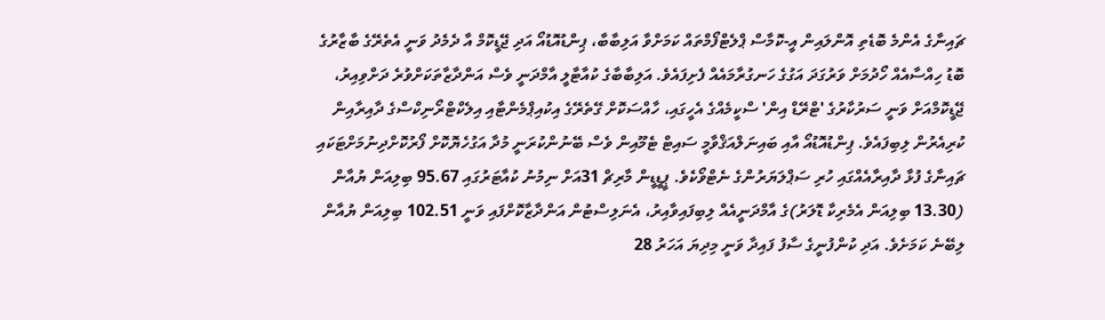ޗައިނާގެ އެންމެ ބޮޑެތި އޮންލައިން އީ-ކޮމާސް ޕްލެޓްފޯމްތައް ކަމަށްވާ އަލިބާބާ، ޕިންޑުއޮޑުއޯ އަދި ޖޭޑީކޮމް އާ ދެމެދު ވަނީ އެތެރޭގެ ބާޒާރުގެ ބޮޑު ހިއްސާއެއް ހޯދުމަށް ވަރުގަދަ އަގުގެ ހަނގުރާމައެއް ފެށިފައެވެ. އަލިބާބާގެ ކުއާޓާލީ އާމްދަނީ ވެސް އަންދާޒާތަކަށްވުރެ ދަށްވިއިރު، ޖޭޑީކޮމްއަށް ވަނީ ސަރުކާރުގެ 'ޓްރޭޑް އިން' ސްކީމެއްގެ އެހީގައި، ހާއްސަކޮށް ގޭތެރޭގެ އިކުއިޕްމެންޓާއި އިލެކްޓްރޯނިކްސްގެ ދާއިރާއިން ކުރިއެރުން ލިބިފައެވެ. ޕިންޑުއޮޑުއޯ އާއި ބައިނަލްއަޤްވާމީ ސައިޓް ޓެމޫއިން ވެސް ބޭނުންކުރަނީ މުދާ އަގުހެޔޮކޮށް ފޯރުކޮށްދިނުމަށްޓަކައި ޗައިނާގެ ފުޅާ ދާއިރާއެއްގައި ހުރި ސަޕްލަޔަރުންގެ ނެޓްވޯކެވެ. ޕީޑީޑީން މާރިޗް 31އަށް ނިމުނު ކުއާޓަރުގައި 95.67 ބިލިއަން ޔުއާން (13.30 ބިލިއަން އެމެރިކާ ޑޮލަރު)ގެ އާމްދަނީއެއް ލިބިފައިވާއިރު، އެނަލިސްޓުން އަންދާޒާކޮށްފައި ވަނީ 102.51 ބިލިއަން ޔުއާން ލިބޭނެ ކަމަށެވެ. އަދި ކުންފުނީގެ ސާފު ފައިދާ ވަނީ މިދިޔަ އަހަރު 28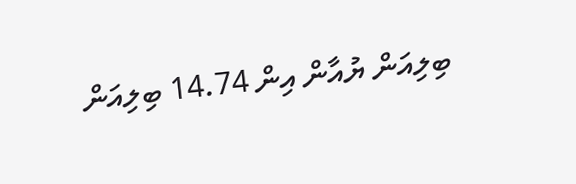ބިލިއަން ޔުއާން އިން 14.74 ބިލިއަން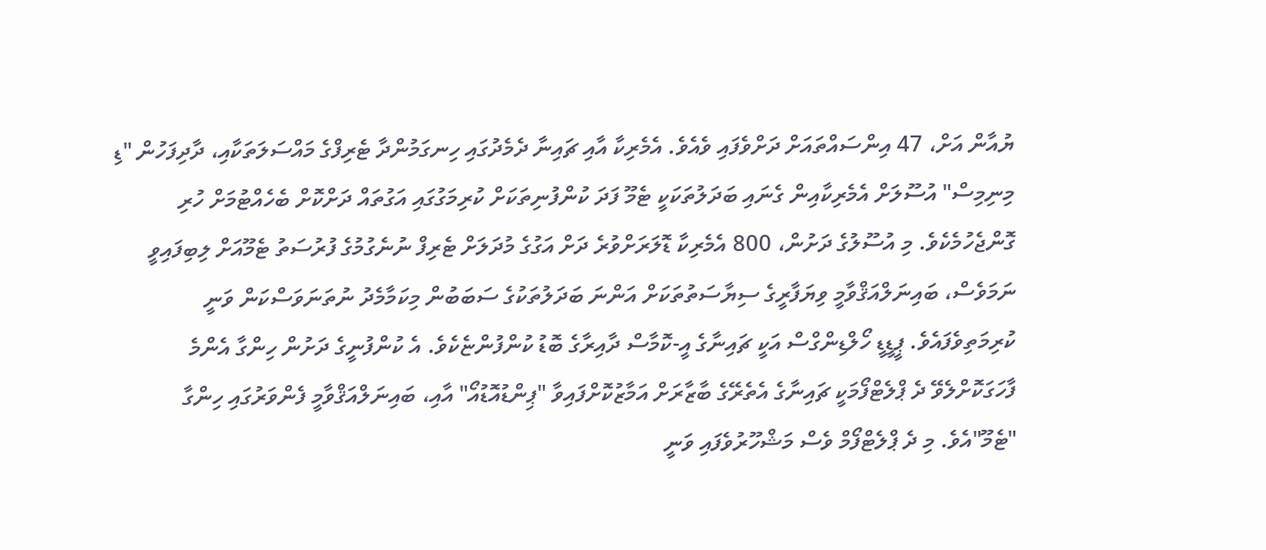ޔުއާން އަށް، 47 އިންސައްތައަށް ދަށްވެފައި ވެއެވެ. އެމެރިކާ އާއި ޗައިނާ ދެމެދުގައި ހިނގަމުންދާ ޓެރިފްގެ މައްސަލަތަކާއި، ދާދިފަހުން "ޑި މިނިމިސް" އުސޫލަށް އެމެރިކާއިން ގެނައި ބަދަލުތަކަކީ ޓެމޫ ފަދަ ކުންފުނިތަކަށް ކުރިމަގުގައި އަގުތައް ދަށްކޮށް ބެހެއްޓުމަށް ހުރި ގޮންޖެހުމެކެވެ. މި އުސޫލުގެ ދަށުން، 800 އެމެރިކާ ޑޮލަރަށްވުރެ ދަށް އަގުގެ މުދަލަށް ޓެރިފް ނުނެގުމުގެ ފުރުސަތު ޓެމޫއަށް ލިބިފައިވީ ނަމަވެސް، ބައިނަލްއަޤްވާމީ ވިޔަފާރީގެ ސިޔާސަތުތަކަށް އަންނަ ބަދަލުތަކުގެ ސަބަބުން މިކަމާމެދު ނުތަނަވަސްކަން ވަނީ ކުރިމަތިވެފައެވެ. ޕީޑީޑީ ހޯލްޑިންގްސް އަކީ ޗައިނާގެ އީ-ކޮމާސް ދާއިރާގެ ބޮޑު ކުންފުންޏެކެވެ. އެ ކުންފުނީގެ ދަށުން ހިންގާ އެންމެ ފާހަގަކޮށްލެވޭ ދެ ޕްލެޓްފޯމަކީ ޗައިނާގެ އެތެރޭގެ ބާޒާރަށް އަމާޒުކޮށްފައިވާ "ޕިންޑުއޮޑުއޯ" އާއި، ބައިނަލްއަޤްވާމީ ފެންވަރުގައި ހިންގާ "ޓެމޫ"އެވެ. މި ދެ ޕްލެޓްފޯމް ވެސް މަޝްހޫރުވެފައި ވަނީ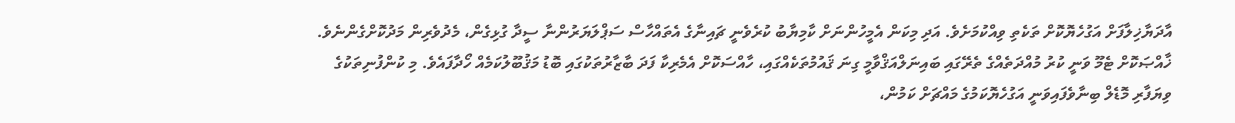އާދަޔާޚިލާފަށް އަގުހެޔޮކޮށް ތަކެތި ވިއްކުމަށެވެ. އަދި މިކަން އެމީހުންނަށް ކާމިޔާބު ކުރެވެނީ ޗައިނާގެ އެތައްހާސް ސަޕްލަޔަރުންނާ ސީދާ ގުޅިގެން، މެދުވެރިން މަދުކޮށްގެންނެވެ. ޚާއްޞަކޮށް ޓެމޫ ވަނީ ކުރު މުއްދަތެއްގެ ތެރޭގައި ބައިނަލްއަޤްވާމީ ގިނަ ޤައުމުތަކެއްގައި، ހާއްސަކޮށް އެމެރިކާ ފަދަ ބާޒާރުތަކުގައި ބޮޑު މަޤުބޫލުކަމެއް ހޯދާފައެވެ. މި ކުންފުނިތަކުގެ ވިޔަފާރި މޮޑެލް ބިނާވެފައިވަނީ އަގުހެޔޮކަމުގެ މައްޗަށް ކަމުން،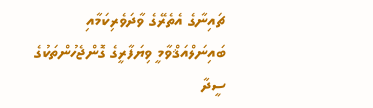ޗައިނާގެ އެތެރޭގެ ވާދަވެރިކަމާއި ބައިނަލްއަޤްވާމީ ވިޔަފާރީގެ ގޮންޖެހުންތަކުގެ ސީދާ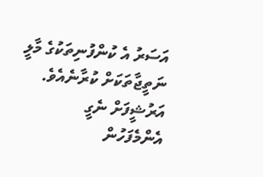އަސަރު އެ ކުންފުނިތަކުގެ މާލީ ނަތީޖާތަކަށް ކުރާނެއެވެ.
އަރުޝީފަށް ނެގީ
އެންމެފަހުން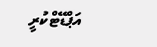އަޕްޑޭޓްކުރީ